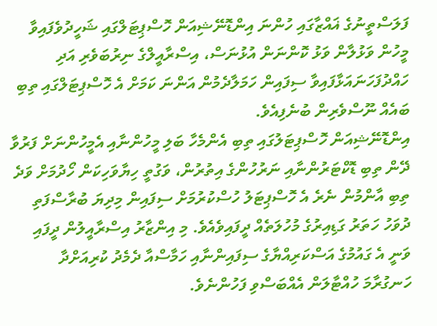ފަލަސްތީނުގެ ޣައްޒާގައި ހުންނަ އިންޑޮނޭޝިއަން ހޮސްޕިޓަލްގައި ޝަހީދުވެފައިވާ މީހުން ވަޅުލާން ވަޅު ކޮންނަން އުޅުނަސް، އިސްރާއީލްގެ ނިރުބަވެރި އަދި ހައްދުފަހަނައަޅާފައިވާ ސިފައިން ހަމަލާދެމުން އަންނަ ކަމަށް އެ ހޮސްޕިޓަލްގައި ތިބި ބައެއް ނޫސްވެރިން ބުނެފިއެވެ.
އިންޑޮނޭޝިއަން ހޮސްޕިޓަލުގައި ތިބި އެންމެހާ ބަލި މީހުންނާއި އެމީހުންނަށް ފަރުވާ ދޭން ތިބި ޑޮކްޓަރުންނާއި ނަރުހުންގެ އިތުރުން، ވަގުތީ ހިޔާވަހިކަން ހޯދުމަށް ވަދެ ތިބި އާންމުން ނެރެ އެ ހޮސްޕިޓަލު ހުސްކުރުމަށް ސިފައިން މިދިޔަ ބުރާސްފަތި ދުވަހު ހަތަރު ގަޑިއިރުގެ މުހުލަތެއް ދީފައިވެއެވެ. މި އިންޒާރު އިސްރާއީލުން ދީފައި ވަނީ އެ ގައުމުގެ އަސްކަރިއްޔާގެ ސިފައިންނާއި ހަމާސްއާ ދެމެދު ކުރިއަށްދާ ހަނގުރާމަ ހުއްޓާލަން އެއްބަސްވި ފަހުންނެވެ.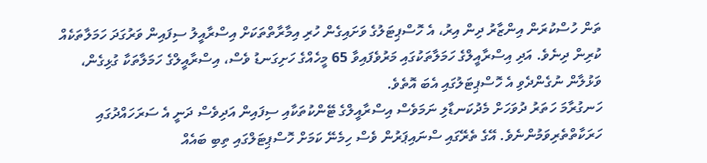ތަން ހުސްކުރަން އިންޒާރު ދިން އިރު، އެ ހޮސްޕިޓަލުގެ ވަށައިގެން ހުރި އިމާރާތްތަކަށް އިސްރާއީލު ސިފައިން ވަރުގަދަ ހަމަލާތަކެއް ކުރިން ދިނެވެ. އަދި އިސްރާއީލްގެ ހަމަލާތަކުގައި މަރުވެފައިވާ 65 މީހެއްގެ ހަށިގަނޑު ވެސް، އިސްރާއީލްގެ ހަމަލާތަކާ ގުޅިގެން، ވަޅުލާން ނުގެންދެވި އެ ހޮސްޕިޓަލުގައި އެބަ އޮތެވެ.
ހަނގުރާމަ ހަތަރު ދުވަހަށް މެދުކަނޑާލި ނަމަވެސް އިސްރާއީލްގެ ޓޭންކުތަކާއި ސިފައިން އަދިވެސް ދަނީ އެ ސަރަހައްދުގައި ހަރަކާތްތެރިވަމުންނެވެ. އޭގެ ތެރޭގައި ސްނައިޕަރުން ވެސް ހިމެނޭ ކަމަށް ހޮސްޕިޓަލްގައި ތިބި ބައެއް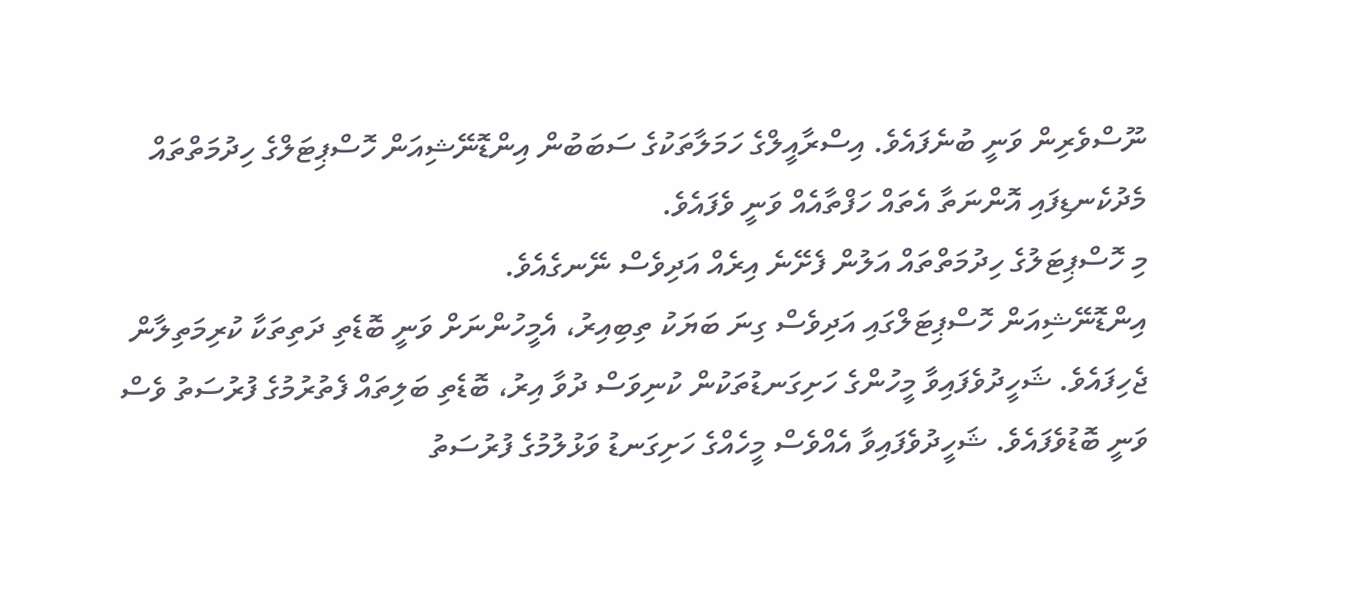ނޫސްވެރިން ވަނީ ބުނެފައެވެ. އިސްރާއީލްގެ ހަމަލާތަކުގެ ސަބަބުން އިންޑޮނޭޝިއަން ހޮސްޕިޓަލްގެ ހިދުމަތްތައް މެދުކެނޑިފައި އޮންނަތާ އެތައް ހަފްތާއެއް ވަނީ ވެފައެވެ.
މި ހޮސްޕިޓަލުގެ ހިދުމަތްތައް އަލުން ފެށޭނެ އިރެއް އަދިވެސް ނޭނގެއެވެ.
އިންޑޮނޭޝިއަން ހޮސްޕިޓަލްގައި އަދިވެސް ގިނަ ބަޔަކު ތިބިއިރު، އެމީހުންނަށް ވަނީ ބޮޑެތި ދަތިތަކާ ކުރިމަތިލާން ޖެހިފައެވެ. ޝަހީދުވެފައިވާ މީހުންގެ ހަށިގަނޑުތަކުން ކުނިވަސް ދުވާ އިރު، ބޮޑެތި ބަލިތައް ފެތުރުމުގެ ފުރުސަތު ވެސް ވަނީ ބޮޑުވެފައެވެ. ޝަހީދުވެފައިވާ އެއްވެސް މީހެއްގެ ހަށިގަނޑު ވަޅުލުމުގެ ފުރުސަތު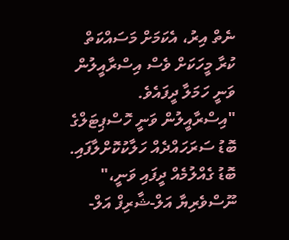ނެތް އިރު، އެކަމަށް މަސައްކަތް ކުރާ މީހަކަށް ވެސް އިސްރާއީލުން ވަނީ ހަމަލާ ދީފައެވެ.
"އިސްރާއީލުން ވަނީ ހޮސްޕިޓަލްގެ ބޮޑު ސަރަހައްދެއް ހަލާކުކޮށްލާފައި. ބޮޑު ގެއްލުމެއް ދީފައި ވަނީ،" ނޫސްވެރިޔާ އަލް-ޝާރިފް އަލް-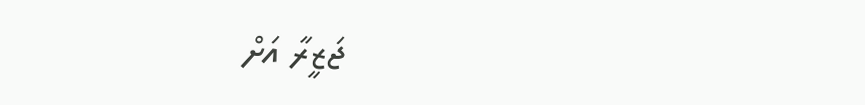ޖަޒީރާ އަށް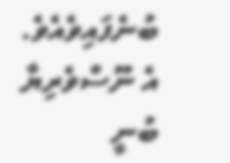ބުނެފައިވެއެވެ.
އެ ނޫސްވެރިޔާ ބުނީ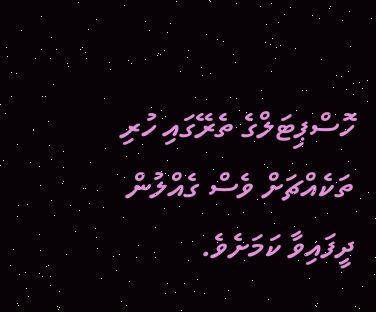ހޮސްޕިޓަލްގެ ތެރޭގައި ހުރި ތަކެއްޗަށް ވެސް ގެއްލުން ދީފައިވާ ކަމަށެވެ.